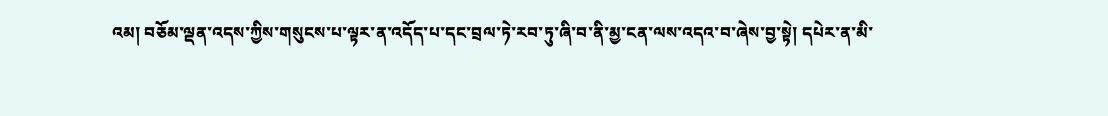འམ། བཅོམ་ལྡན་འདས་ཀྱིས་གསུངས་པ་ལྟར་ན་འདོད་པ་དང་བྲལ་ཏེ་རབ་ཏུ་ཞི་བ་ནི་མྱ་ངན་ལས་འདའ་བ་ཞེས་བྱ་སྟེ། དཔེར་ན་མི་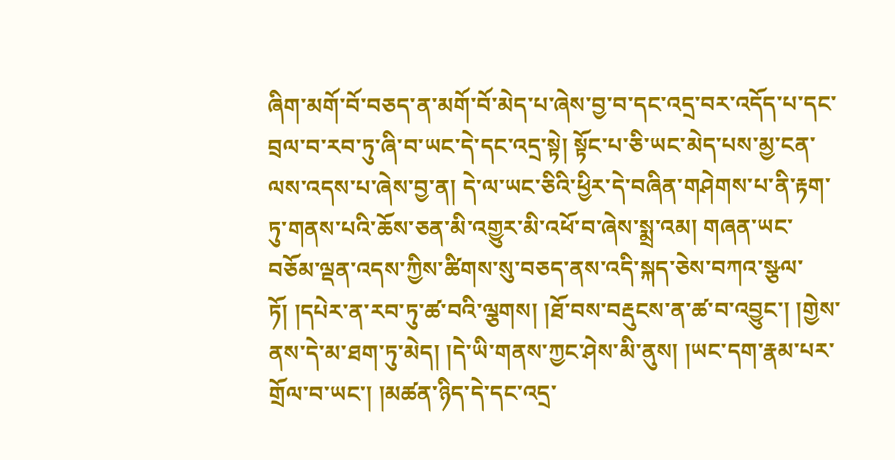ཞིག་མགོ་བོ་བཅད་ན་མགོ་བོ་མེད་པ་ཞེས་བྱ་བ་དང་འདྲ་བར་འདོད་པ་དང་བྲལ་བ་རབ་ཏུ་ཞི་བ་ཡང་དེ་དང་འདྲ་སྟེ། སྟོང་པ་ཅི་ཡང་མེད་པས་མྱ་ངན་ལས་འདས་པ་ཞེས་བྱ་ན། དེ་ལ་ཡང་ཅིའི་ཕྱིར་དེ་བཞིན་གཤེགས་པ་ནི་རྟག་ཏུ་གནས་པའི་ཆོས་ཅན་མི་འགྱུར་མི་འཕོ་བ་ཞེས་སྨྲ་འམ། གཞན་ཡང་བཅོམ་ལྡན་འདས་ཀྱིས་ཚིགས་སུ་བཅད་ནས་འདི་སྐད་ཅེས་བཀའ་སྩལ་ཏོ། །དཔེར་ན་རབ་ཏུ་ཚ་བའི་ལྕགས། །ཐོ་བས་བརྡུངས་ན་ཚ་བ་འབྱུང་། །གྱེས་ནས་དེ་མ་ཐག་ཏུ་མེད། །དེ་ཡི་གནས་ཀྱང་ཤེས་མི་ནུས། །ཡང་དག་རྣམ་པར་གྲོལ་བ་ཡང་། །མཚན་ཉིད་དེ་དང་འདྲ་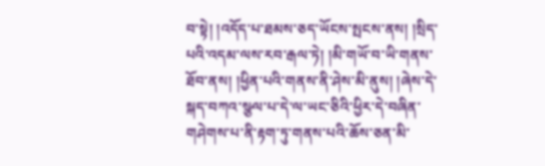བ་སྟེ། །འདོད་པ་ཐམས་ཅད་ཡོངས་སྤངས་ནས། །སྲིད་པའི་འདམ་ལས་རབ་རྒལ་ཏེ། །མི་གཡོ་བ་ཡི་གནས་ཐོབ་ནས། །ཕྱིན་པའི་གནས་ནི་ཤེས་མི་ནུས། །ཞེས་དེ་སྐད་བཀའ་སྩལ་པ་དེ་ལ་ཡང་ཅིའི་ཕྱིར་དེ་བཞིན་གཤེགས་པ་ནི་རྟག་ཏུ་གནས་པའི་ཆོས་ཅན་མི་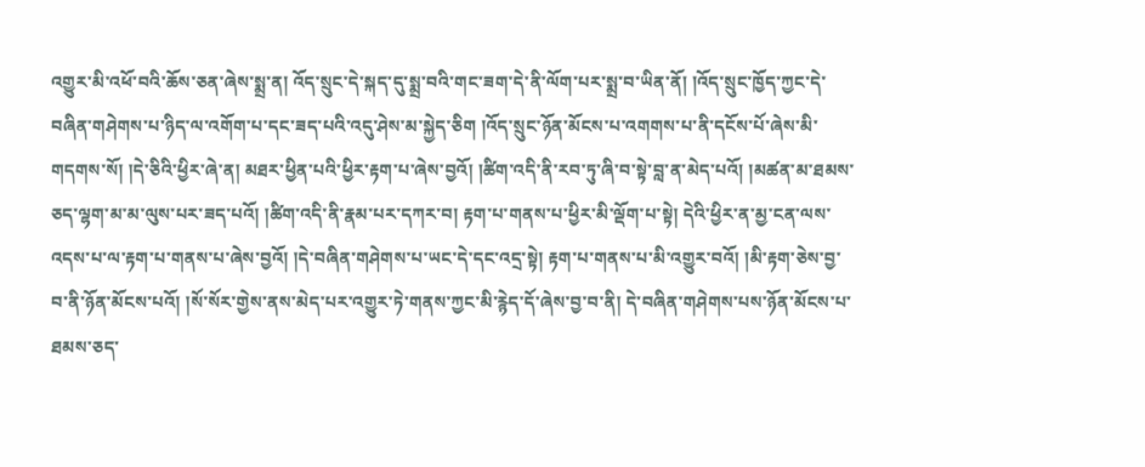འགྱུར་མི་འཕོ་བའི་ཆོས་ཅན་ཞེས་སྨྲ་ན། འོད་སྲུང་དེ་སྐད་དུ་སྨྲ་བའི་གང་ཟག་དེ་ནི་ལོག་པར་སྨྲ་བ་ཡིན་ནོ། །འོད་སྲུང་ཁྱོད་ཀྱང་དེ་བཞིན་གཤེགས་པ་ཉིད་ལ་འགོག་པ་དང་ཟད་པའི་འདུ་ཤེས་མ་སྐྱེད་ཅིག །འོད་སྲུང་ཉོན་མོངས་པ་འགགས་པ་ནི་དངོས་པོ་ཞེས་མི་གདགས་སོ། །དེ་ཅིའི་ཕྱིར་ཞེ་ན། མཐར་ཕྱིན་པའི་ཕྱིར་རྟག་པ་ཞེས་བྱའོ། །ཚིག་འདི་ནི་རབ་ཏུ་ཞི་བ་སྟེ་བླ་ན་མེད་པའོ། །མཚན་མ་ཐམས་ཅད་ལྷག་མ་མ་ལུས་པར་ཟད་པའོ། །ཚིག་འདི་ནི་རྣམ་པར་དཀར་བ། རྟག་པ་གནས་པ་ཕྱིར་མི་ལྡོག་པ་སྟེ། དེའི་ཕྱིར་ན་མྱ་ངན་ལས་འདས་པ་ལ་རྟག་པ་གནས་པ་ཞེས་བྱའོ། །དེ་བཞིན་གཤེགས་པ་ཡང་དེ་དང་འདྲ་སྟེ། རྟག་པ་གནས་པ་མི་འགྱུར་བའོ། །མི་རྟག་ཅེས་བྱ་བ་ནི་ཉོན་མོངས་པའོ། །སོ་སོར་གྱེས་ནས་མེད་པར་འགྱུར་ཏེ་གནས་ཀྱང་མི་རྙེད་དོ་ཞེས་བྱ་བ་ནི། དེ་བཞིན་གཤེགས་པས་ཉོན་མོངས་པ་ཐམས་ཅད་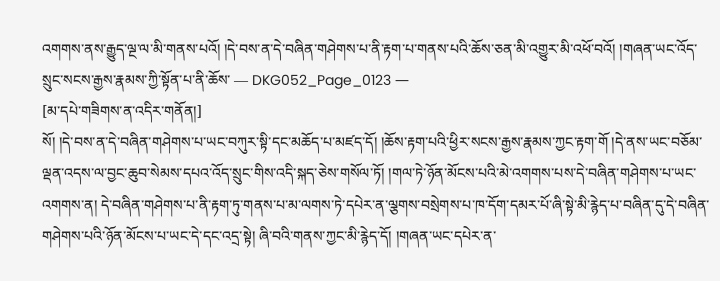འགགས་ནས་རྒྱུད་ལྔ་ལ་མི་གནས་པའོ། །དེ་བས་ན་དེ་བཞིན་གཤེགས་པ་ནི་རྟག་པ་གནས་པའི་ཆོས་ཅན་མི་འགྱུར་མི་འཕོ་བའོ། །གཞན་ཡང་འོད་སྲུང་སངས་རྒྱས་རྣམས་ཀྱི་སྟོན་པ་ནི་ཆོས་ ― DKG052_Page_0123 ―
[མ་དཔེ་གཟིགས་ན་འདིར་གནོན།]
སོ། །དེ་བས་ན་དེ་བཞིན་གཤེགས་པ་ཡང་བཀུར་སྟི་དང་མཆོད་པ་མཛད་དོ། །ཆོས་རྟག་པའི་ཕྱིར་སངས་རྒྱས་རྣམས་ཀྱང་རྟག་གོ །དེ་ནས་ཡང་བཅོམ་ལྡན་འདས་ལ་བྱང་ཆུབ་སེམས་དཔའ་འོད་སྲུང་གིས་འདི་སྐད་ཅེས་གསོལ་ཏོ། །གལ་ཏེ་ཉོན་མོངས་པའི་མེ་འགགས་པས་དེ་བཞིན་གཤེགས་པ་ཡང་འགགས་ན། དེ་བཞིན་གཤེགས་པ་ནི་རྟག་ཏུ་གནས་པ་མ་ལགས་ཏེ་དཔེར་ན་ལྕགས་བསྲེགས་པ་ཁ་དོག་དམར་པོ་ཞི་སྟེ་མི་རྙེད་པ་བཞིན་དུ་དེ་བཞིན་གཤེགས་པའི་ཉོན་མོངས་པ་ཡང་དེ་དང་འདྲ་སྟེ། ཞི་བའི་གནས་ཀྱང་མི་རྙེད་དོ། །གཞན་ཡང་དཔེར་ན་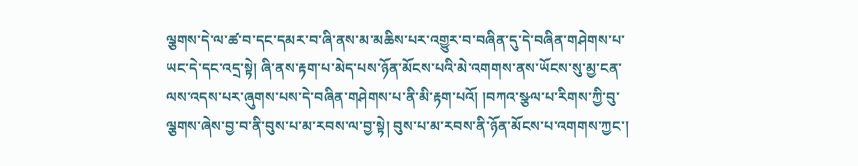ལྕགས་དེ་ལ་ཚ་བ་དང་དམར་བ་ཞི་ནས་མ་མཆིས་པར་འགྱུར་བ་བཞིན་དུ་དེ་བཞིན་གཤེགས་པ་ཡང་དེ་དང་འདྲ་སྟེ། ཞི་ནས་རྟག་པ་མེད་པས་ཉོན་མོངས་པའི་མེ་འགགས་ནས་ཡོངས་སུ་མྱ་ངན་ལས་འདས་པར་ཞུགས་པས་དེ་བཞིན་གཤེགས་པ་ནི་མི་རྟག་པའོ། །བཀའ་སྩལ་པ་རིགས་ཀྱི་བུ་ལྕགས་ཞེས་བྱ་བ་ནི་བུས་པ་མ་རབས་ལ་བྱ་སྟེ། བུས་པ་མ་རབས་ནི་ཉོན་མོངས་པ་འགགས་ཀྱང་།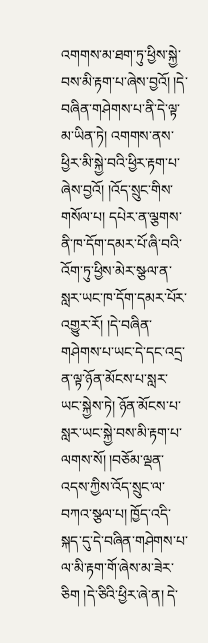འགགས་མ་ཐག་ཏུ་ཕྱིས་སྐྱེ་བས་མི་རྟག་པ་ཞེས་བྱའོ། །དེ་བཞིན་གཤེགས་པ་ནི་དེ་ལྟ་མ་ཡིན་ཏེ། འགགས་ནས་ཕྱིར་མི་སྐྱེ་བའི་ཕྱིར་རྟག་པ་ཞེས་བྱའོ། །འོད་སྲུང་གིས་གསོལ་པ། དཔེར་ན་ལྕགས་ནི་ཁ་དོག་དམར་པོ་ཞི་བའི་འོག་ཏུ་ཕྱིས་མེར་སྩལ་ན་སླར་ཡང་ཁ་དོག་དམར་པོར་འགྱུར་རོ། །དེ་བཞིན་གཤེགས་པ་ཡང་དེ་དང་འདྲ་ན་ལྟ་ཉོན་མོངས་པ་སླར་ཡང་སྐྱེས་ཏེ། ཉོན་མོངས་པ་སླར་ཡང་སྐྱེ་བས་མི་རྟག་པ་ལགས་སོ། །བཅོམ་ལྡན་འདས་ཀྱིས་འོད་སྲུང་ལ་བཀའ་སྩལ་པ། ཁྱོད་འདི་སྐད་དུ་དེ་བཞིན་གཤེགས་པ་ལ་མི་རྟག་གོ་ཞེས་མ་ཟེར་ཅིག །དེ་ཅིའི་ཕྱིར་ཞེ་ན། དེ་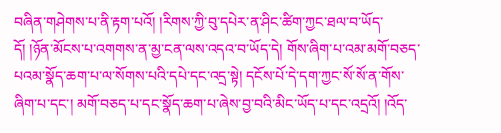བཞིན་གཤེགས་པ་ནི་རྟག་པའོ། །རིགས་ཀྱི་བུ་དཔེར་ན་ཤིང་ཚིག་ཀྱང་ཐལ་བ་ཡོད་དོ། །ཉོན་མོངས་པ་འགགས་ན་མྱ་ངན་ལས་འདའ་བ་ཡོད་དེ། གོས་ཞིག་པ་འམ་མགོ་བཅད་པའམ་སྣོད་ཆག་པ་ལ་སོགས་པའི་དཔེ་དང་འདྲ་སྟེ། དངོས་པོ་དེ་དག་ཀྱང་སོ་སོ་ན་གོས་ཞིག་པ་དང་། མགོ་བཅད་པ་དང་སྣོད་ཆག་པ་ཞེས་བྱ་བའི་མིང་ཡོད་པ་དང་འདྲའོ། །འོད་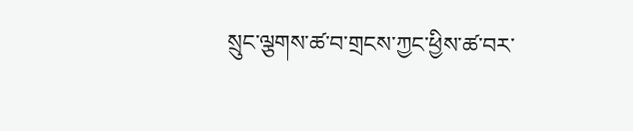སྲུང་ལྕགས་ཚ་བ་གྲངས་ཀྱང་ཕྱིས་ཚ་བར་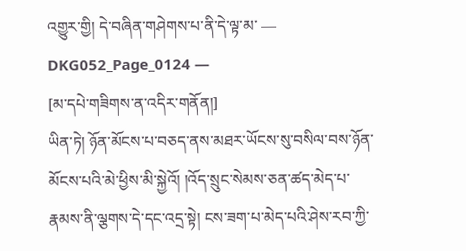འགྱུར་གྱི། དེ་བཞིན་གཤེགས་པ་ནི་དེ་ལྟ་མ་ ― DKG052_Page_0124 ―
[མ་དཔེ་གཟིགས་ན་འདིར་གནོན།]
ཡིན་ཏེ། ཉོན་མོངས་པ་བཅད་ནས་མཐར་ཡོངས་སུ་བསིལ་བས་ཉོན་མོངས་པའི་མེ་ཕྱིས་མི་སྐྱེའོ། །འོད་སྲུང་སེམས་ཅན་ཚད་མེད་པ་རྣམས་ནི་ལྕགས་དེ་དང་འདྲ་སྟེ། ངས་ཟག་པ་མེད་པའི་ཤེས་རབ་ཀྱི་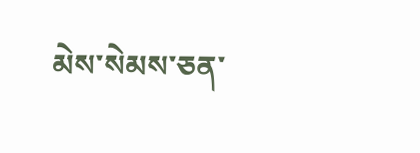མེས་སེམས་ཅན་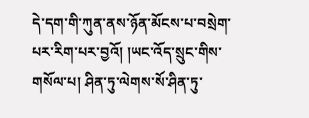དེ་དག་གི་ཀུན་ནས་ཉོན་མོངས་པ་བསྲེག་པར་རིག་པར་བྱའོ། །ཡང་འོད་སྲུང་གིས་གསོལ་པ། ཤིན་ཏུ་ལེགས་སོ་ཤིན་ཏུ་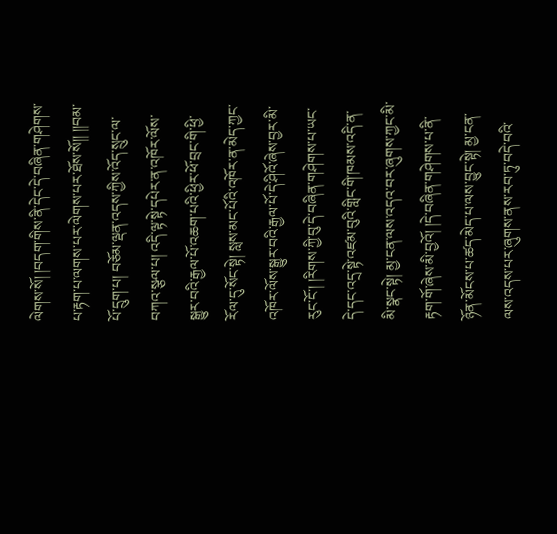ལེགས་སོ། །བདག་གིས་ནི་དེང་དེ་བཞིན་གཤེགས་པ་རྟག་པ་ལགས་པར་ལེགས་པར་ཐོས་སོ།། །།བམ་པོ་དྲུག་པ། བཅོམ་ལྡན་འདས་ཀྱིས་འོད་སྲུང་ལ་བཀའ་སྩལ་པ། འདི་ལྟ་སྟེ་དཔེར་ན་འཁོར་ལོས་སྒྱུར་བའི་རྒྱལ་པོ་འཆག་པའི་ཕྱིར་ཕོ་བྲང་གི་ཕྱི་རོལ་དུ་སོང་སྟེ། སླས་མང་པོའི་འཁོར་ན་མེད་ཀྱང་འཁོར་ལོས་སྒྱུར་བའི་རྒྱལ་པོ་དེ་ཤིའོ་ཞེས་བྱར་མི་རུང་ངོ་། །རིགས་ཀྱི་བུ་དེ་བཞིན་གཤེགས་པ་ཡང་དེ་དང་འདྲ་སྟེ་འཛམ་བུའི་གླིང་གི་ཁམས་འདི་ན་མི་སྣང་སྟེ། མྱ་ངན་ལས་འདའ་བར་ཞུགས་ཀྱང་མི་རྟག་གོ་ཞེས་མི་བྱའོ། །དེ་བཞིན་གཤེགས་པ་ནི་ཉོན་མོངས་པ་ཚད་མེད་པ་ལས་བྱུང་སྟེ། མྱ་ངན་ལས་འདས་པར་ཞུགས་ནས་རབ་ཏུ་བདེ་བའི་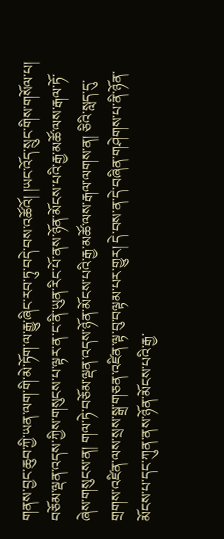གནས་བྱང་ཆུབ་ཀྱི་ཡན་ལག་གི་མེ་ཏོག་ལ་རྒྱུ་ཞིང་རབ་ཏུ་བདེ་བས་འཚོའོ། །ཡང་འོད་སྲུང་གིས་གསོལ་པ། བཅོམ་ལྡན་འདས་ཀྱིས་གསུངས་པ་ལྟར་ན་ང་ནི་ཡུན་རིང་པོ་ནས་ཉོན་མོངས་པའི་རྒྱ་མཚོ་ལས་རྒལ་ཏོ་ཞེས་གསུངས་ན། གལ་ཏེ་བཅོམ་ལྡན་འདས་ཉོན་མོངས་པའི་རྒྱ་མཚོ་ལས་རྒལ་ལགས་ན། ཅིའི་སླད་དུ་གྲགས་འཛིན་ལས་སྲས་སྒྲ་གཅན་འཛིན་ལྟ་བུ་བལྟམ་པར་གྱུར། དེ་བས་ན་དེ་བཞིན་གཤེགས་པ་ནི་ཉོན་མོངས་པ་དང་ཀུན་ནས་ཉོན་མོངས་པའི་རྒྱ་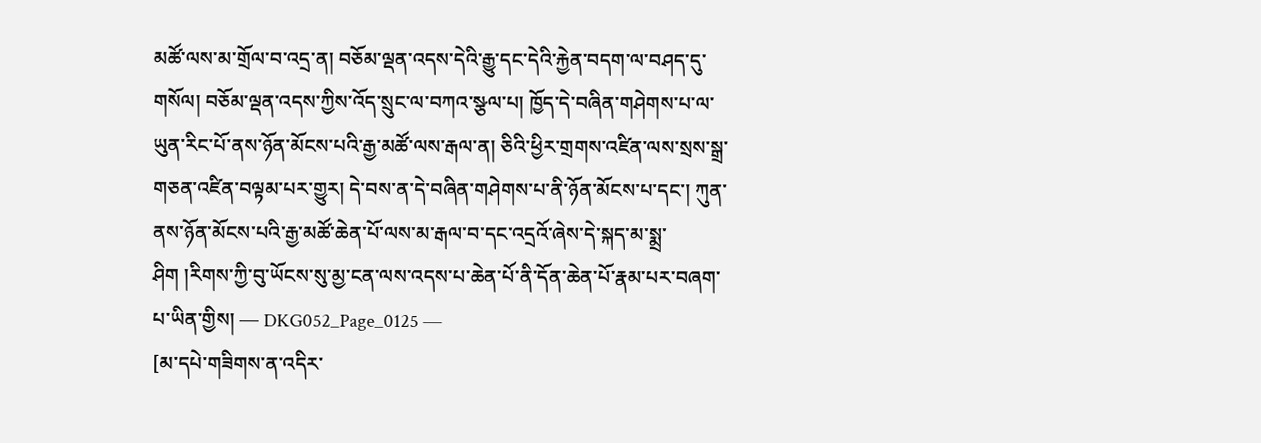མཚོ་ལས་མ་གྲོལ་བ་འདྲ་ན། བཅོམ་ལྡན་འདས་དེའི་རྒྱུ་དང་དེའི་རྐྱེན་བདག་ལ་བཤད་དུ་གསོལ། བཅོམ་ལྡན་འདས་ཀྱིས་འོད་སྲུང་ལ་བཀའ་སྩལ་པ། ཁྱོད་དེ་བཞིན་གཤེགས་པ་ལ་ཡུན་རིང་པོ་ནས་ཉོན་མོངས་པའི་རྒྱ་མཚོ་ལས་རྒལ་ན། ཅིའི་ཕྱིར་གྲགས་འཛིན་ལས་སྲས་སྒྲ་གཅན་འཛིན་བལྟམ་པར་གྱུར། དེ་བས་ན་དེ་བཞིན་གཤེགས་པ་ནི་ཉོན་མོངས་པ་དང་། ཀུན་ནས་ཉོན་མོངས་པའི་རྒྱ་མཚོ་ཆེན་པོ་ལས་མ་རྒལ་བ་དང་འདྲའོ་ཞེས་དེ་སྐད་མ་སྨྲ་ཤིག །རིགས་ཀྱི་བུ་ཡོངས་སུ་མྱ་ངན་ལས་འདས་པ་ཆེན་པོ་ནི་དོན་ཆེན་པོ་རྣམ་པར་བཞག་པ་ཡིན་གྱིས། ― DKG052_Page_0125 ―
[མ་དཔེ་གཟིགས་ན་འདིར་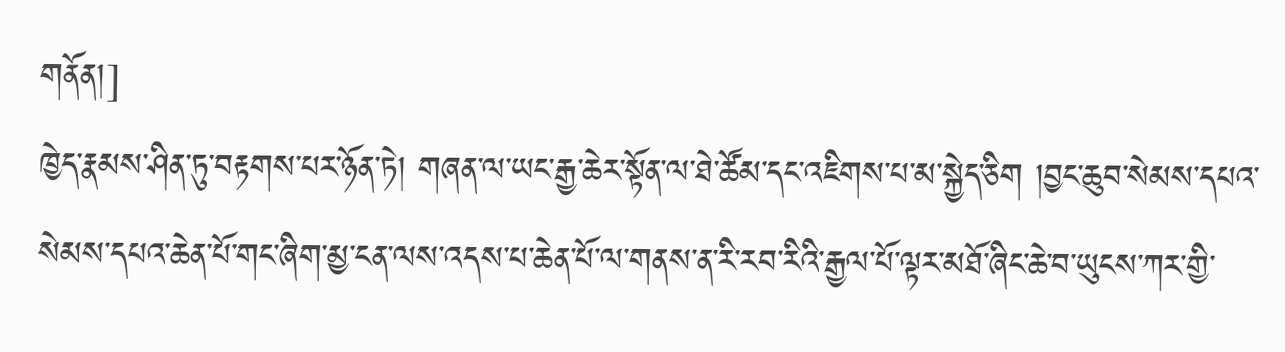གནོན།]
ཁྱེད་རྣམས་ཤིན་ཏུ་བརྟགས་པར་ཉོན་ཏེ། གཞན་ལ་ཡང་རྒྱ་ཆེར་སྟོན་ལ་ཐེ་ཚོམ་དང་འཇིགས་པ་མ་སྐྱེད་ཅིག །བྱང་ཆུབ་སེམས་དཔའ་སེམས་དཔའ་ཆེན་པོ་གང་ཞིག་མྱ་ངན་ལས་འདས་པ་ཆེན་པོ་ལ་གནས་ན་རི་རབ་རིའི་རྒྱལ་པོ་ལྟར་མཐོ་ཞིང་ཆེ་བ་ཡུངས་ཀར་གྱི་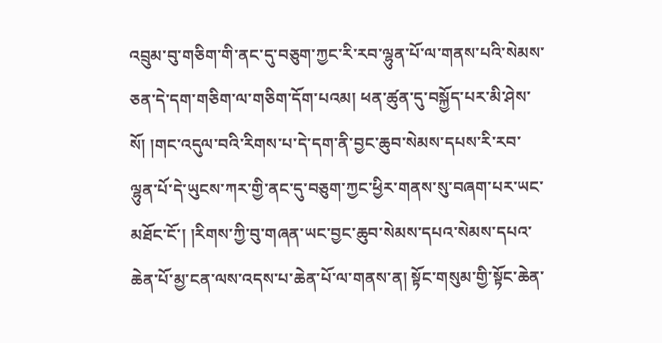འབྲུམ་བུ་གཅིག་གི་ནང་དུ་བཅུག་ཀྱང་རི་རབ་ལྷུན་པོ་ལ་གནས་པའི་སེམས་ཅན་དེ་དག་གཅིག་ལ་གཅིག་དོག་པའམ། ཕན་ཚུན་དུ་བསྐྱོད་པར་མི་ཤེས་སོ། །གང་འདུལ་བའི་རིགས་པ་དེ་དག་ནི་བྱང་ཆུབ་སེམས་དཔས་རི་རབ་ལྷུན་པོ་དེ་ཡུངས་ཀར་གྱི་ནང་དུ་བཅུག་ཀྱང་ཕྱིར་གནས་སུ་བཞག་པར་ཡང་མཐོང་ངོ་། །རིགས་ཀྱི་བུ་གཞན་ཡང་བྱང་ཆུབ་སེམས་དཔའ་སེམས་དཔའ་ཆེན་པོ་མྱ་ངན་ལས་འདས་པ་ཆེན་པོ་ལ་གནས་ན། སྟོང་གསུམ་གྱི་སྟོང་ཆེན་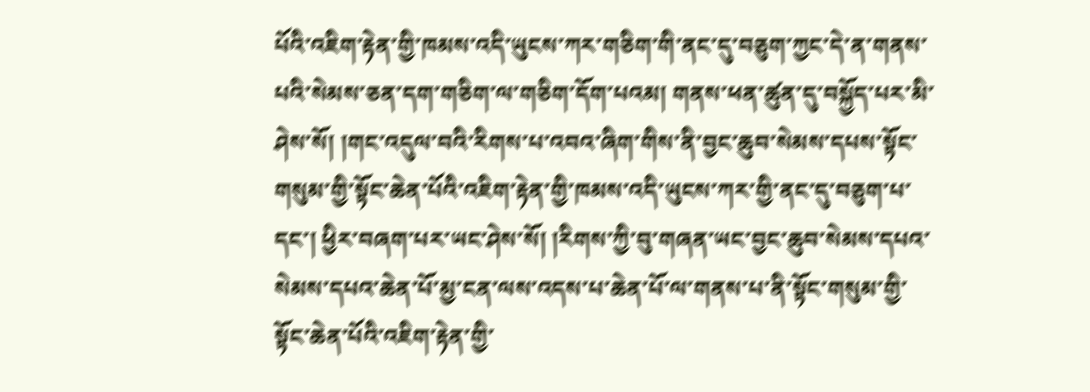པོའི་འཇིག་རྟེན་གྱི་ཁམས་འདི་ཡུངས་ཀར་གཅིག་གི་ནང་དུ་བཅུག་ཀྱང་དེ་ན་གནས་པའི་སེམས་ཅན་དག་གཅིག་ལ་གཅིག་དོག་པའམ། གནས་ཕན་ཚུན་དུ་བསྐྱོད་པར་མི་ཤེས་སོ། །གང་འདུལ་བའི་རིགས་པ་འབའ་ཞིག་གིས་ནི་བྱང་ཆུབ་སེམས་དཔས་སྟོང་གསུམ་གྱི་སྟོང་ཆེན་པོའི་འཇིག་རྟེན་གྱི་ཁམས་འདི་ཡུངས་ཀར་གྱི་ནང་དུ་བཅུག་པ་དང་། ཕྱིར་བཞག་པར་ཡང་ཤེས་སོ། །རིགས་ཀྱི་བུ་གཞན་ཡང་བྱང་ཆུབ་སེམས་དཔའ་སེམས་དཔའ་ཆེན་པོ་མྱ་ངན་ལས་འདས་པ་ཆེན་པོ་ལ་གནས་པ་ནི་སྟོང་གསུམ་གྱི་སྟོང་ཆེན་པོའི་འཇིག་རྟེན་གྱི་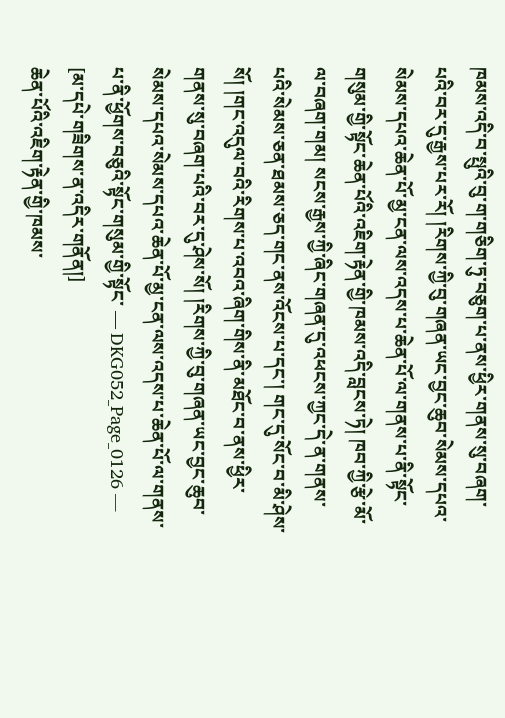ཁམས་འདི་བ་སྤུའི་བུ་ག་གཅིག་ཏུ་བཅུག་པ་ནས་ཕྱིར་གནས་སུ་བཞག་པའི་བར་དུ་རྒྱས་པར་རོ། །རིགས་ཀྱི་བུ་གཞན་ཡང་བྱང་ཆུབ་སེམས་དཔའ་སེམས་དཔའ་ཆེན་པོ་མྱ་ངན་ལས་འདས་པ་ཆེན་པོ་ལ་གནས་པ་ནི་སྟོང་གསུམ་གྱི་སྟོང་ཆེན་པོའི་འཇིག་རྟེན་གྱི་ཁམས་འདི་བླངས་ཏེ། ཁབ་ཀྱི་རྩེ་མོ་ལ་བཞག་གམ། སངས་རྒྱས་ཀྱི་ཞིང་གཞན་དུ་འཕངས་ཀྱང་དེ་ན་གནས་པའི་སེམས་ཅན་ཐམས་ཅད་གང་ནས་འོངས་པ་དང་། གང་དུ་སོང་བ་མི་ཤེས་སོ། །གང་འདུལ་བའི་རིགས་པ་འབའ་ཞིག་གིས་ནི་མཐོང་བ་ནས་ཕྱིར་གནས་སུ་བཞག་པའི་བར་དུ་ཤེས་སོ། །རིགས་ཀྱི་བུ་གཞན་ཡང་བྱང་ཆུབ་སེམས་དཔའ་སེམས་དཔའ་ཆེན་པོ་མྱ་ངན་ལས་འདས་པ་ཆེན་པོ་ལ་གནས་པ་ནི་ཕྱོགས་བཅུའི་སྟོང་གསུམ་གྱི་སྟོང་ ― DKG052_Page_0126 ―
[མ་དཔེ་གཟིགས་ན་འདིར་གནོན།]
ཆེན་པོའི་འཇིག་རྟེན་གྱི་ཁམས་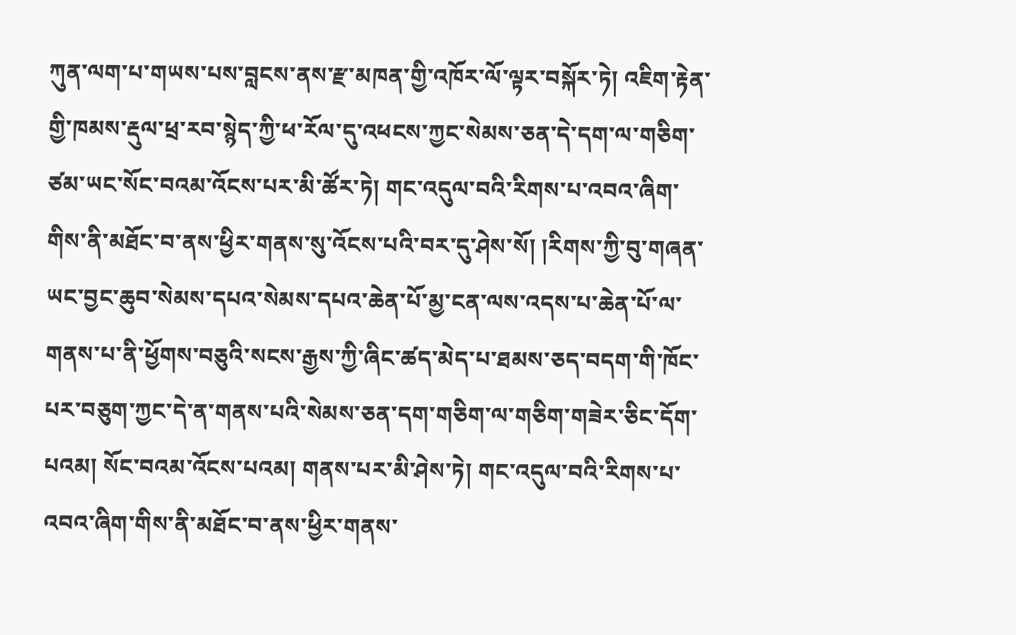ཀུན་ལག་པ་གཡས་པས་བླངས་ནས་རྫ་མཁན་གྱི་འཁོར་ལོ་ལྟར་བསྐོར་ཏེ། འཇིག་རྟེན་གྱི་ཁམས་རྡུལ་ཕྲ་རབ་སྙེད་ཀྱི་ཕ་རོལ་དུ་འཕངས་ཀྱང་སེམས་ཅན་དེ་དག་ལ་གཅིག་ཙམ་ཡང་སོང་བའམ་འོངས་པར་མི་ཚོར་ཏེ། གང་འདུལ་བའི་རིགས་པ་འབའ་ཞིག་གིས་ནི་མཐོང་བ་ནས་ཕྱིར་གནས་སུ་འོངས་པའི་བར་དུ་ཤེས་སོ། །རིགས་ཀྱི་བུ་གཞན་ཡང་བྱང་ཆུབ་སེམས་དཔའ་སེམས་དཔའ་ཆེན་པོ་མྱ་ངན་ལས་འདས་པ་ཆེན་པོ་ལ་གནས་པ་ནི་ཕྱོགས་བཅུའི་སངས་རྒྱས་ཀྱི་ཞིང་ཚད་མེད་པ་ཐམས་ཅད་བདག་གི་ཁོང་པར་བཅུག་ཀྱང་དེ་ན་གནས་པའི་སེམས་ཅན་དག་གཅིག་ལ་གཅིག་གཟེར་ཅིང་དོག་པའམ། སོང་བའམ་འོངས་པའམ། གནས་པར་མི་ཤེས་ཏེ། གང་འདུལ་བའི་རིགས་པ་འབའ་ཞིག་གིས་ནི་མཐོང་བ་ནས་ཕྱིར་གནས་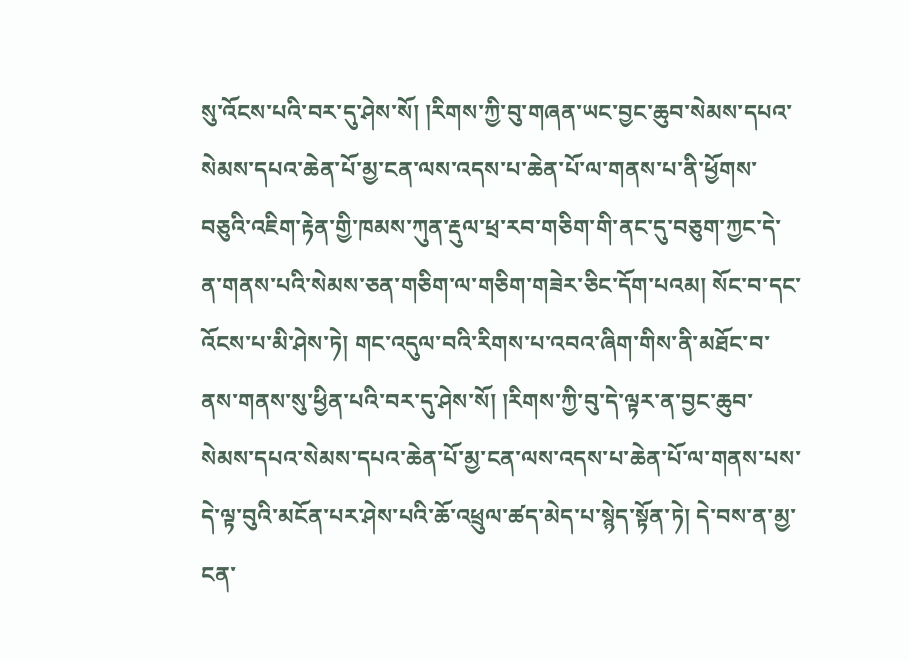སུ་འོངས་པའི་བར་དུ་ཤེས་སོ། །རིགས་ཀྱི་བུ་གཞན་ཡང་བྱང་ཆུབ་སེམས་དཔའ་སེམས་དཔའ་ཆེན་པོ་མྱ་ངན་ལས་འདས་པ་ཆེན་པོ་ལ་གནས་པ་ནི་ཕྱོགས་བཅུའི་འཇིག་རྟེན་གྱི་ཁམས་ཀུན་རྡུལ་ཕྲ་རབ་གཅིག་གི་ནང་དུ་བཅུག་ཀྱང་དེ་ན་གནས་པའི་སེམས་ཅན་གཅིག་ལ་གཅིག་གཟེར་ཅིང་དོག་པའམ། སོང་བ་དང་འོངས་པ་མི་ཤེས་ཏེ། གང་འདུལ་བའི་རིགས་པ་འབའ་ཞིག་གིས་ནི་མཐོང་བ་ནས་གནས་སུ་ཕྱིན་པའི་བར་དུ་ཤེས་སོ། །རིགས་ཀྱི་བུ་དེ་ལྟར་ན་བྱང་ཆུབ་སེམས་དཔའ་སེམས་དཔའ་ཆེན་པོ་མྱ་ངན་ལས་འདས་པ་ཆེན་པོ་ལ་གནས་པས་དེ་ལྟ་བུའི་མངོན་པར་ཤེས་པའི་ཆོ་འཕྲུལ་ཚད་མེད་པ་སྙེད་སྟོན་ཏེ། དེ་བས་ན་མྱ་ངན་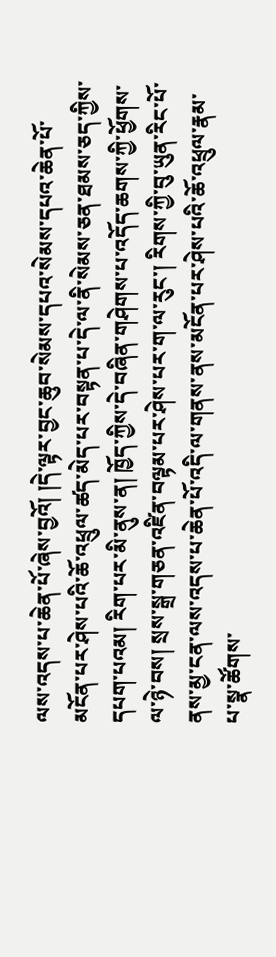ལས་འདས་པ་ཆེན་པོ་ཞེས་བྱའོ། །དེ་ལྟར་བྱང་ཆུབ་སེམས་དཔའ་སེམས་དཔའ་ཆེན་པོ་མངོན་པར་ཤེས་པའི་ཆོ་འཕྲུལ་ཚད་མེད་པར་བསྟན་པ་དེ་ལ་ནི་སེམས་ཅན་ཐམས་ཅད་ཀྱིས་དཔག་པའམ། རིག་པར་མི་ནུས་ན། ཁྱོད་ཀྱིས་དེ་བཞིན་གཤེགས་པ་འདོད་ཆགས་ཀྱི་ཕྱོགས་ལ་ཉེ་བས། སྲས་སྒྲ་གཅན་འཛིན་བལྟམ་པར་ཤེས་པར་ག་ལ་རུང་། རིགས་ཀྱི་བུ་ཡུན་རིང་པོ་ནས་མྱ་ངན་ལས་འདས་པ་ཆེན་པོ་འདི་ལ་གནས་ནས་མངོན་པར་ཤེས་པའི་ཆོ་འཕྲུལ་རྣམ་པ་སྣ་ཚོགས་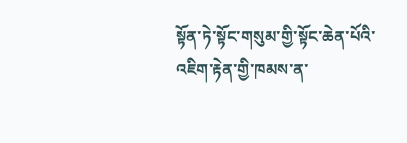སྟོན་ཏེ་སྟོང་གསུམ་གྱི་སྟོང་ཆེན་པོའི་འཇིག་རྟེན་གྱི་ཁམས་ན་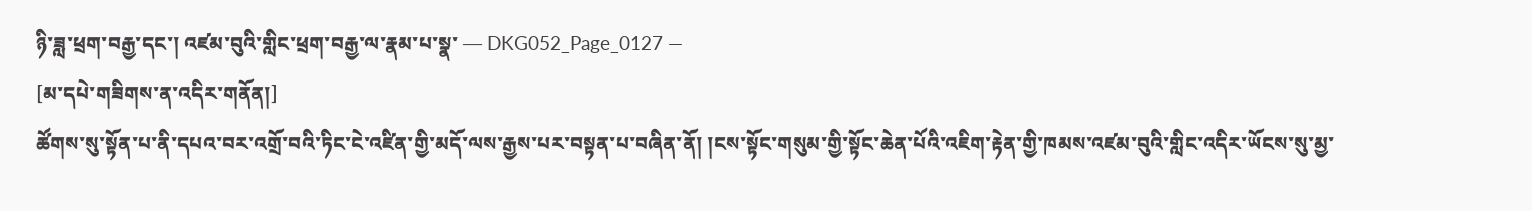ཉི་ཟླ་ཕྲག་བརྒྱ་དང་། འཛམ་བུའི་གླིང་ཕྲག་བརྒྱ་ལ་རྣམ་པ་སྣ་ ― DKG052_Page_0127 ―
[མ་དཔེ་གཟིགས་ན་འདིར་གནོན།]
ཚོགས་སུ་སྟོན་པ་ནི་དཔའ་བར་འགྲོ་བའི་ཏིང་ངེ་འཛིན་གྱི་མདོ་ལས་རྒྱས་པར་བསྟན་པ་བཞིན་ནོ། །ངས་སྟོང་གསུམ་གྱི་སྟོང་ཆེན་པོའི་འཇིག་རྟེན་གྱི་ཁམས་འཛམ་བུའི་གླིང་འདིར་ཡོངས་སུ་མྱ་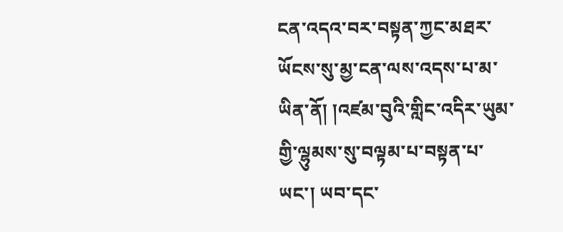ངན་འདའ་བར་བསྟན་ཀྱང་མཐར་ཡོངས་སུ་མྱ་ངན་ལས་འདས་པ་མ་ཡིན་ནོ། །འཛམ་བུའི་གླིང་འདིར་ཡུམ་གྱི་ལྷུམས་སུ་བལྟམ་པ་བསྟན་པ་ཡང་། ཡབ་དང་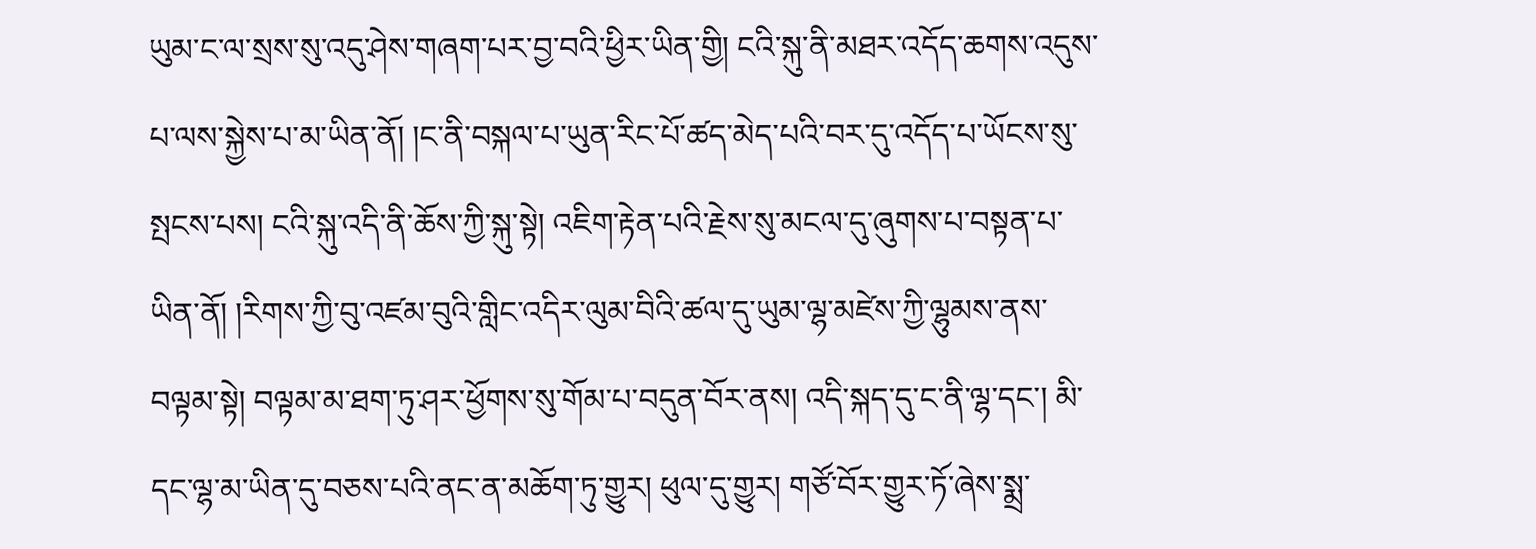ཡུམ་ང་ལ་སྲས་སུ་འདུ་ཤེས་གཞག་པར་བྱ་བའི་ཕྱིར་ཡིན་གྱི། ངའི་སྐུ་ནི་མཐར་འདོད་ཆགས་འདུས་པ་ལས་སྐྱེས་པ་མ་ཡིན་ནོ། །ང་ནི་བསྐལ་པ་ཡུན་རིང་པོ་ཚད་མེད་པའི་བར་དུ་འདོད་པ་ཡོངས་སུ་སྤངས་པས། ངའི་སྐུ་འདི་ནི་ཆོས་ཀྱི་སྐུ་སྟེ། འཇིག་རྟེན་པའི་རྗེས་སུ་མངལ་དུ་ཞུགས་པ་བསྟན་པ་ཡིན་ནོ། །རིགས་ཀྱི་བུ་འཛམ་བུའི་གླིང་འདིར་ལུམ་བིའི་ཚལ་དུ་ཡུམ་ལྷ་མཛེས་ཀྱི་ལྷུམས་ནས་བལྟམ་སྟེ། བལྟམ་མ་ཐག་ཏུ་ཤར་ཕྱོགས་སུ་གོམ་པ་བདུན་བོར་ནས། འདི་སྐད་དུ་ང་ནི་ལྷ་དང་། མི་དང་ལྷ་མ་ཡིན་དུ་བཅས་པའི་ནང་ན་མཆོག་ཏུ་གྱུར། ཕུལ་དུ་གྱུར། གཙོ་བོར་གྱུར་ཏོ་ཞེས་སྨྲ་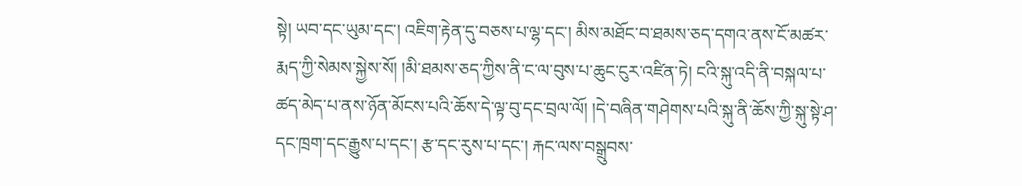སྟེ། ཡབ་དང་ཡུམ་དང་། འཇིག་རྟེན་དུ་བཅས་པ་ལྷ་དང་། མིས་མཐོང་བ་ཐམས་ཅད་དགའ་ནས་ངོ་མཚར་རྨད་ཀྱི་སེམས་སྐྱེས་སོ། །མི་ཐམས་ཅད་ཀྱིས་ནི་ང་ལ་བུས་པ་ཆུང་ངུར་འཛིན་ཏེ། ངའི་སྐུ་འདི་ནི་བསྐལ་པ་ཚད་མེད་པ་ནས་ཉོན་མོངས་པའི་ཆོས་དེ་ལྟ་བུ་དང་བྲལ་ལོ། །དེ་བཞིན་གཤེགས་པའི་སྐུ་ནི་ཆོས་ཀྱི་སྐུ་སྟེ་ཤ་དང་ཁྲག་དང་རྒྱུས་པ་དང་། རྩ་དང་རུས་པ་དང་། རྐང་ལས་བསྒྲུབས་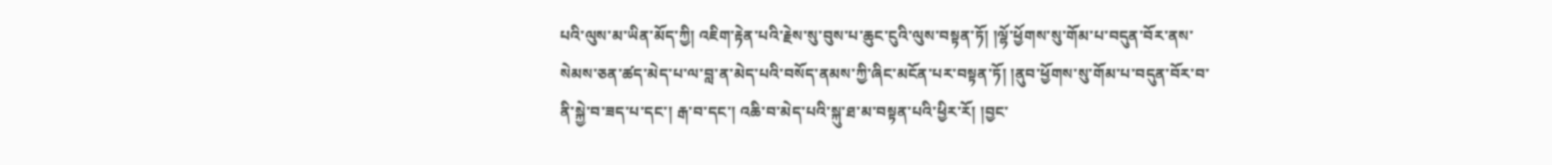པའི་ལུས་མ་ཡིན་མོད་ཀྱི། འཇིག་རྟེན་པའི་རྗེས་སུ་བུས་པ་ཆུང་ངུའི་ལུས་བསྟན་ཏོ། །ལྷོ་ཕྱོགས་སུ་གོམ་པ་བདུན་བོར་ནས་སེམས་ཅན་ཚད་མེད་པ་ལ་བླ་ན་མེད་པའི་བསོད་ནམས་ཀྱི་ཞིང་མངོན་པར་བསྟན་ཏོ། །ནུབ་ཕྱོགས་སུ་གོམ་པ་བདུན་བོར་བ་ནི་སྐྱེ་བ་ཟད་པ་དང་། རྒ་བ་དང་། འཆི་བ་མེད་པའི་སྐུ་ཐ་མ་བསྟན་པའི་ཕྱིར་རོ། །བྱང་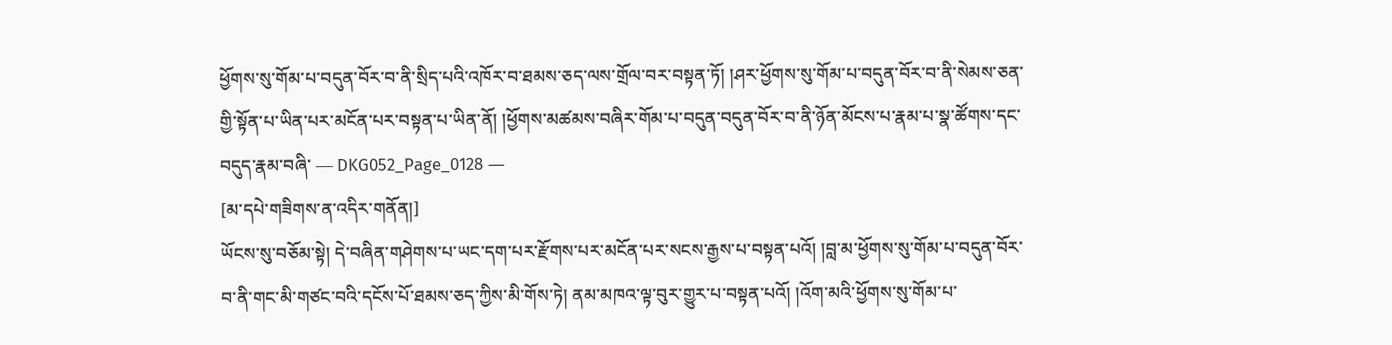ཕྱོགས་སུ་གོམ་པ་བདུན་བོར་བ་ནི་སྲིད་པའི་འཁོར་བ་ཐམས་ཅད་ལས་གྲོལ་བར་བསྟན་ཏོ། །ཤར་ཕྱོགས་སུ་གོམ་པ་བདུན་བོར་བ་ནི་སེམས་ཅན་གྱི་སྟོན་པ་ཡིན་པར་མངོན་པར་བསྟན་པ་ཡིན་ནོ། །ཕྱོགས་མཚམས་བཞིར་གོམ་པ་བདུན་བདུན་བོར་བ་ནི་ཉོན་མོངས་པ་རྣམ་པ་སྣ་ཚོགས་དང་བདུད་རྣམ་བཞི་ ― DKG052_Page_0128 ―
[མ་དཔེ་གཟིགས་ན་འདིར་གནོན།]
ཡོངས་སུ་བཅོམ་སྟེ། དེ་བཞིན་གཤེགས་པ་ཡང་དག་པར་རྫོགས་པར་མངོན་པར་སངས་རྒྱས་པ་བསྟན་པའོ། །བླ་མ་ཕྱོགས་སུ་གོམ་པ་བདུན་བོར་བ་ནི་གང་མི་གཙང་བའི་དངོས་པོ་ཐམས་ཅད་ཀྱིས་མི་གོས་ཏེ། ནམ་མཁའ་ལྟ་བུར་གྱུར་པ་བསྟན་པའོ། །འོག་མའི་ཕྱོགས་སུ་གོམ་པ་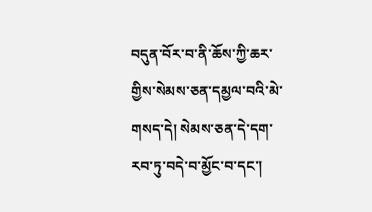བདུན་བོར་བ་ནི་ཆོས་ཀྱི་ཆར་གྱིས་སེམས་ཅན་དམྱལ་བའི་མེ་གསད་དེ། སེམས་ཅན་དེ་དག་རབ་ཏུ་བདེ་བ་མྱོང་བ་དང་།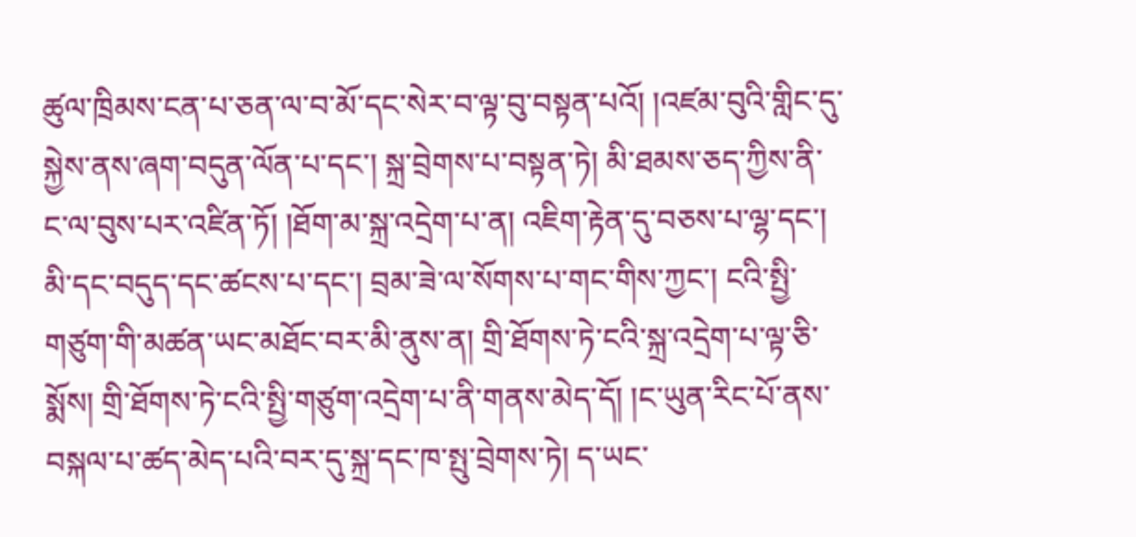ཚུལ་ཁྲིམས་ངན་པ་ཅན་ལ་བ་མོ་དང་སེར་བ་ལྟ་བུ་བསྟན་པའོ། །འཛམ་བུའི་གླིང་དུ་སྐྱེས་ནས་ཞག་བདུན་ལོན་པ་དང་། སྐྲ་བྲེགས་པ་བསྟན་ཏེ། མི་ཐམས་ཅད་ཀྱིས་ནི་ང་ལ་བུས་པར་འཛིན་ཏོ། །ཐོག་མ་སྐྲ་འདྲེག་པ་ན། འཇིག་རྟེན་དུ་བཅས་པ་ལྷ་དང་། མི་དང་བདུད་དང་ཚངས་པ་དང་། བྲམ་ཟེ་ལ་སོགས་པ་གང་གིས་ཀྱང་། ངའི་སྤྱི་གཙུག་གི་མཚན་ཡང་མཐོང་བར་མི་ནུས་ན། གྲི་ཐོགས་ཏེ་ངའི་སྐྲ་འདྲེག་པ་ལྟ་ཅི་སྨོས། གྲི་ཐོགས་ཏེ་ངའི་སྤྱི་གཙུག་འདྲེག་པ་ནི་གནས་མེད་དོ། །ང་ཡུན་རིང་པོ་ནས་བསྐལ་པ་ཚད་མེད་པའི་བར་དུ་སྐྲ་དང་ཁ་སྤུ་བྲེགས་ཏེ། ད་ཡང་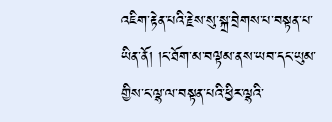འཇིག་རྟེན་པའི་རྗེས་སུ་སྐྲ་བྲེགས་པ་བསྟན་པ་ཡིན་ནོ། །ང་ཐོག་མ་བལྟམ་ནས་ཡབ་དང་ཡུམ་གྱིས་ང་ལྷ་ལ་བསྟན་པའི་ཕྱིར་ལྷའི་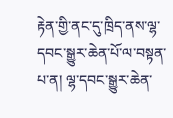རྟེན་གྱི་ནང་དུ་ཁྲིད་ནས་ལྷ་དབང་སྒྱུར་ཆེན་པོ་ལ་བསྟན་པ་ན། ལྷ་དབང་སྒྱུར་ཆེན་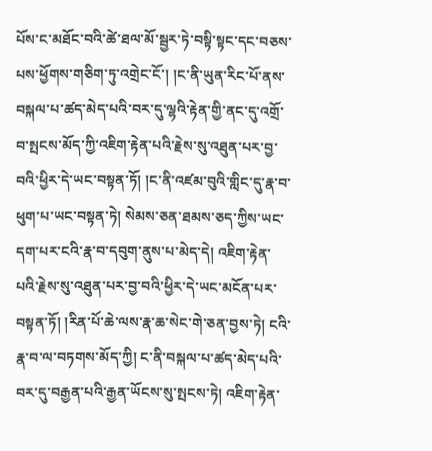པོས་ང་མཐོང་བའི་ཚེ་ཐལ་མོ་སྦྱར་ཏེ་བསྟི་སྟང་དང་བཅས་པས་ཕྱོགས་གཅིག་ཏུ་འགྲེང་ངོ་། །ང་ནི་ཡུན་རིང་པོ་ནས་བསྐལ་པ་ཚད་མེད་པའི་བར་དུ་ལྷའི་རྟེན་གྱི་ནང་དུ་འགྲོ་བ་སྤངས་མོད་ཀྱི་འཇིག་རྟེན་པའི་རྗེས་སུ་འཐུན་པར་བྱ་བའི་ཕྱིར་དེ་ཡང་བསྟན་ཏོ། །ང་ནི་འཛམ་བུའི་གླིང་དུ་རྣ་བ་ཕུག་པ་ཡང་བསྟན་ཏེ། སེམས་ཅན་ཐམས་ཅད་ཀྱིས་ཡང་དག་པར་ངའི་རྣ་བ་དབུག་ནུས་པ་མེད་དེ། འཇིག་རྟེན་པའི་རྗེས་སུ་འཐུན་པར་བྱ་བའི་ཕྱིར་དེ་ཡང་མངོན་པར་བསྟན་ཏོ། །རིན་པོ་ཆེ་ལས་རྣ་ཆ་སེང་གེ་ཅན་བྱས་ཏེ། ངའི་རྣ་བ་ལ་བཏགས་མོད་ཀྱི། ང་ནི་བསྐལ་པ་ཚད་མེད་པའི་བར་དུ་བརྒྱན་པའི་རྒྱན་ཡོངས་སུ་སྤངས་ཏེ། འཇིག་རྟེན་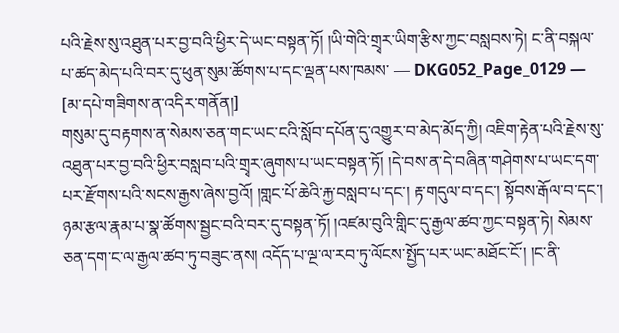པའི་རྗེས་སུ་འཐུན་པར་བྱ་བའི་ཕྱིར་དེ་ཡང་བསྟན་ཏོ། །ཡི་གེའི་གྲྭར་ཡིག་རྩིས་ཀྱང་བསླབས་ཏེ། ང་ནི་བསྐལ་པ་ཚད་མེད་པའི་བར་དུ་ཕུན་སུམ་ཚོགས་པ་དང་ལྡན་པས་ཁམས་ ― DKG052_Page_0129 ―
[མ་དཔེ་གཟིགས་ན་འདིར་གནོན།]
གསུམ་དུ་བརྟགས་ན་སེམས་ཅན་གང་ཡང་ངའི་སློབ་དཔོན་དུ་འགྱུར་བ་མེད་མོད་ཀྱི། འཇིག་རྟེན་པའི་རྗེས་སུ་འཐུན་པར་བྱ་བའི་ཕྱིར་བསླབ་པའི་གྲྭར་ཞུགས་པ་ཡང་བསྟན་ཏོ། །དེ་བས་ན་དེ་བཞིན་གཤེགས་པ་ཡང་དག་པར་རྫོགས་པའི་སངས་རྒྱས་ཞེས་བྱའོ། །གླང་པོ་ཆེའི་རྐྱ་བསླབ་པ་དང་། རྟ་གདུལ་བ་དང་། སྟོབས་རྒོལ་བ་དང་། ཉམ་རྩལ་རྣམ་པ་སྣ་ཚོགས་སྦྱང་བའི་བར་དུ་བསྟན་ཏོ། །འཛམ་བུའི་གླིང་དུ་རྒྱལ་ཚབ་ཀྱང་བསྟན་ཏེ། སེམས་ཅན་དག་ང་ལ་རྒྱལ་ཚབ་ཏུ་བཟུང་ནས། འདོད་པ་ལྔ་ལ་རབ་ཏུ་ལོངས་སྤྱོད་པར་ཡང་མཐོང་ངོ་། །ང་ནི་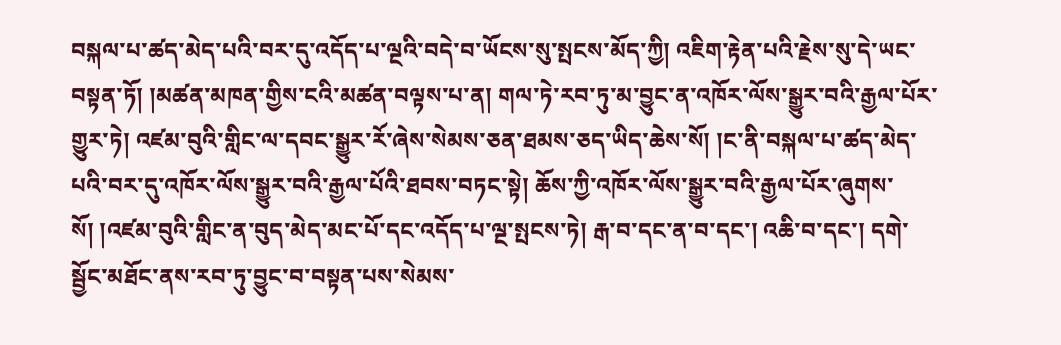བསྐལ་པ་ཚད་མེད་པའི་བར་དུ་འདོད་པ་ལྔའི་བདེ་བ་ཡོངས་སུ་སྤངས་མོད་ཀྱི། འཇིག་རྟེན་པའི་རྗེས་སུ་དེ་ཡང་བསྟན་ཏོ། །མཚན་མཁན་གྱིས་ངའི་མཚན་བལྟས་པ་ན། གལ་ཏེ་རབ་ཏུ་མ་བྱུང་ན་འཁོར་ལོས་སྒྱུར་བའི་རྒྱལ་པོར་གྱུར་ཏེ། འཛམ་བུའི་གླིང་ལ་དབང་སྒྱུར་རོ་ཞེས་སེམས་ཅན་ཐམས་ཅད་ཡིད་ཆེས་སོ། །ང་ནི་བསྐལ་པ་ཚད་མེད་པའི་བར་དུ་འཁོར་ལོས་སྒྱུར་བའི་རྒྱལ་པོའི་ཐབས་བཏང་སྟེ། ཆོས་ཀྱི་འཁོར་ལོས་སྒྱུར་བའི་རྒྱལ་པོར་ཞུགས་སོ། །འཛམ་བུའི་གླིང་ན་བུད་མེད་མང་པོ་དང་འདོད་པ་ལྔ་སྤངས་ཏེ། རྒ་བ་དང་ན་བ་དང་། འཆི་བ་དང་། དགེ་སྦྱོང་མཐོང་ནས་རབ་ཏུ་བྱུང་བ་བསྟན་པས་སེམས་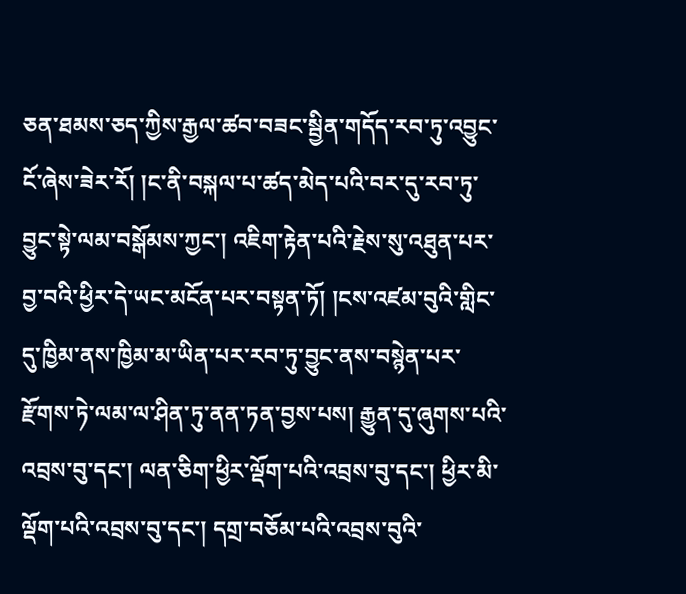ཅན་ཐམས་ཅད་ཀྱིས་རྒྱལ་ཚབ་བཟང་སྦྱིན་གདོད་རབ་ཏུ་འབྱུང་ངོ་ཞེས་ཟེར་རོ། །ང་ནི་བསྐལ་པ་ཚད་མེད་པའི་བར་དུ་རབ་ཏུ་བྱུང་སྟེ་ལམ་བསྒོམས་ཀྱང་། འཇིག་རྟེན་པའི་རྗེས་སུ་འཐུན་པར་བྱ་བའི་ཕྱིར་དེ་ཡང་མངོན་པར་བསྟན་ཏོ། །ངས་འཛམ་བུའི་གླིང་དུ་ཁྱིམ་ནས་ཁྱིམ་མ་ཡིན་པར་རབ་ཏུ་བྱུང་ནས་བསྙེན་པར་རྫོགས་ཏེ་ལམ་ལ་ཤིན་ཏུ་ནན་ཏན་བྱས་པས། རྒྱུན་དུ་ཞུགས་པའི་འབྲས་བུ་དང་། ལན་ཅིག་ཕྱིར་ལྡོག་པའི་འབྲས་བུ་དང་། ཕྱིར་མི་ལྡོག་པའི་འབྲས་བུ་དང་། དགྲ་བཅོམ་པའི་འབྲས་བུའི་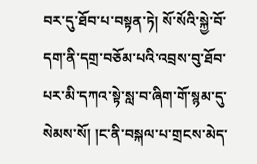བར་དུ་ཐོབ་པ་བསྟན་ཏེ། སོ་སོའི་སྐྱེ་བོ་དག་ནི་དགྲ་བཅོམ་པའི་འབྲས་བུ་ཐོབ་པར་མི་དཀའ་སྟེ་སླ་བ་ཞིག་གོ་སྙམ་དུ་སེམས་སོ། །ང་ནི་བསྐལ་པ་གྲངས་མེད་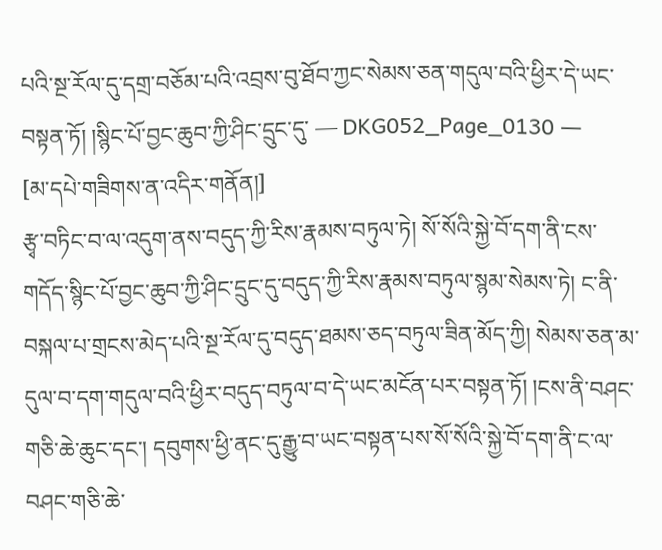པའི་སྔ་རོལ་དུ་དགྲ་བཅོམ་པའི་འབྲས་བུ་ཐོབ་ཀྱང་སེམས་ཅན་གདུལ་བའི་ཕྱིར་དེ་ཡང་བསྟན་ཏོ། །སྙིང་པོ་བྱང་ཆུབ་ཀྱི་ཤིང་དྲུང་དུ་ ― DKG052_Page_0130 ―
[མ་དཔེ་གཟིགས་ན་འདིར་གནོན།]
རྩྭ་བཏིང་བ་ལ་འདུག་ནས་བདུད་ཀྱི་རིས་རྣམས་བཏུལ་ཏེ། སོ་སོའི་སྐྱེ་བོ་དག་ནི་ངས་གདོད་སྙིང་པོ་བྱང་ཆུབ་ཀྱི་ཤིང་དྲུང་དུ་བདུད་ཀྱི་རིས་རྣམས་བཏུལ་སྙམ་སེམས་ཏེ། ང་ནི་བསྐལ་པ་གྲངས་མེད་པའི་སྔ་རོལ་དུ་བདུད་ཐམས་ཅད་བཏུལ་ཟིན་མོད་ཀྱི། སེམས་ཅན་མ་དུལ་བ་དག་གདུལ་བའི་ཕྱིར་བདུད་བཏུལ་བ་དེ་ཡང་མངོན་པར་བསྟན་ཏོ། །ངས་ནི་བཤང་གཅི་ཆེ་ཆུང་དང་། དབུགས་ཕྱི་ནང་དུ་རྒྱུ་བ་ཡང་བསྟན་པས་སོ་སོའི་སྐྱེ་བོ་དག་ནི་ང་ལ་བཤང་གཅི་ཆེ་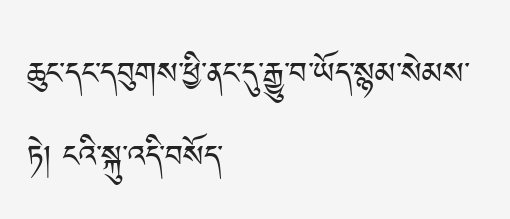ཆུང་དང་དབུགས་ཕྱི་ནང་དུ་རྒྱུ་བ་ཡོད་སྙམ་སེམས་ཏེ། ངའི་སྐུ་འདི་བསོད་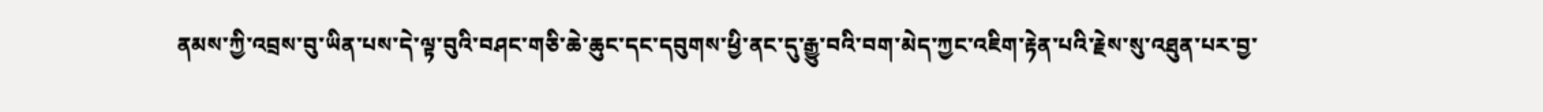ནམས་ཀྱི་འབྲས་བུ་ཡིན་པས་དེ་ལྟ་བུའི་བཤང་གཅི་ཆེ་ཆུང་དང་དབུགས་ཕྱི་ནང་དུ་རྒྱུ་བའི་བག་མེད་ཀྱང་འཇིག་རྟེན་པའི་རྗེས་སུ་འཐུན་པར་བྱ་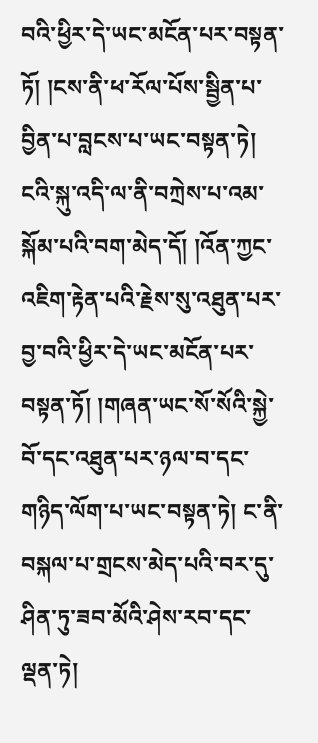བའི་ཕྱིར་དེ་ཡང་མངོན་པར་བསྟན་ཏོ། །ངས་ནི་ཕ་རོལ་པོས་སྦྱིན་པ་བྱིན་པ་བླངས་པ་ཡང་བསྟན་ཏེ། ངའི་སྐུ་འདི་ལ་ནི་བཀྲེས་པ་འམ་སྐོམ་པའི་བག་མེད་དོ། །འོན་ཀྱང་འཇིག་རྟེན་པའི་རྗེས་སུ་འཐུན་པར་བྱ་བའི་ཕྱིར་དེ་ཡང་མངོན་པར་བསྟན་ཏོ། །གཞན་ཡང་སོ་སོའི་སྐྱེ་བོ་དང་འཐུན་པར་ཉལ་བ་དང་གཉིད་ལོག་པ་ཡང་བསྟན་ཏེ། ང་ནི་བསྐལ་པ་གྲངས་མེད་པའི་བར་དུ་ཤིན་ཏུ་ཟབ་མོའི་ཤེས་རབ་དང་ལྡན་ཏེ།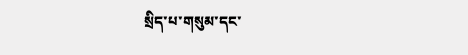སྲིད་པ་གསུམ་དང་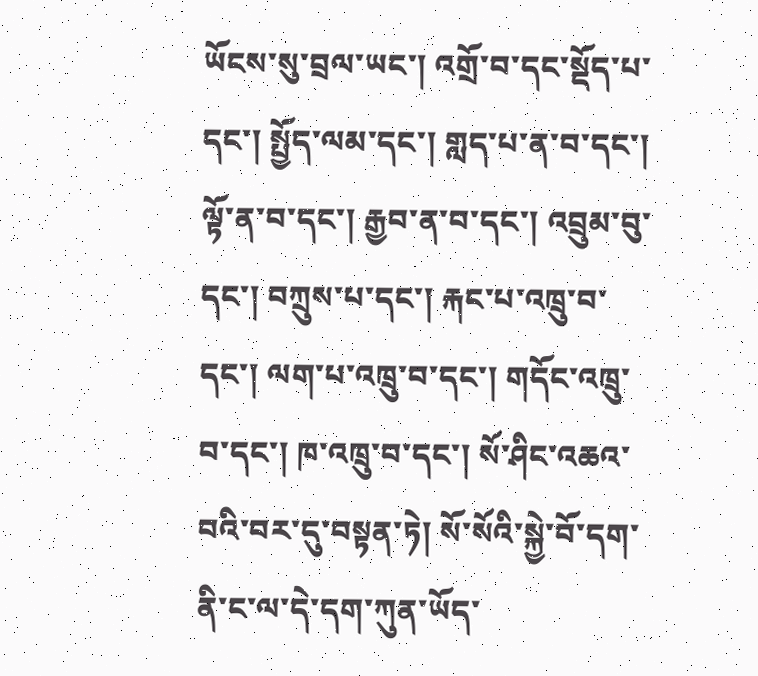ཡོངས་སུ་བྲལ་ཡང་། འགྲོ་བ་དང་སྡོད་པ་དང་། སྤྱོད་ལམ་དང་། གླད་པ་ན་བ་དང་། ལྟོ་ན་བ་དང་། རྒྱབ་ན་བ་དང་། འབྲུམ་བུ་དང་། བཀྲུས་པ་དང་། རྐང་པ་འཁྲུ་བ་དང་། ལག་པ་འཁྲུ་བ་དང་། གདོང་འཁྲུ་བ་དང་། ཁ་འཁྲུ་བ་དང་། སོ་ཤིང་འཆའ་བའི་བར་དུ་བསྟན་ཏེ། སོ་སོའི་སྐྱེ་བོ་དག་ནི་ང་ལ་དེ་དག་ཀུན་ཡོད་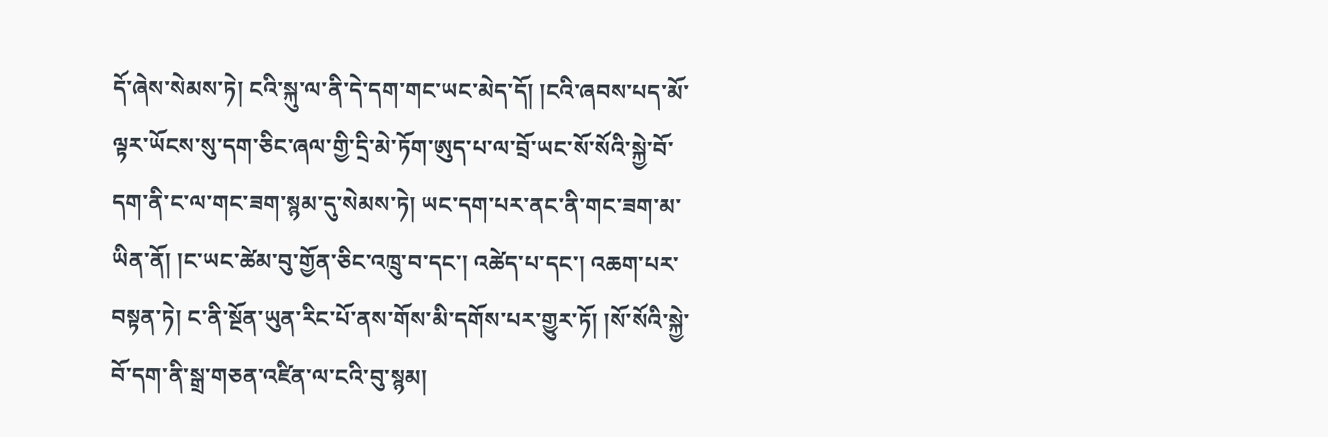དོ་ཞེས་སེམས་ཏེ། ངའི་སྐུ་ལ་ནི་དེ་དག་གང་ཡང་མེད་དོ། །ངའི་ཞབས་པད་མོ་ལྟར་ཡོངས་སུ་དག་ཅིང་ཞལ་གྱི་དྲི་མེ་ཏོག་ཨུད་པ་ལ་བྲོ་ཡང་སོ་སོའི་སྐྱེ་བོ་དག་ནི་ང་ལ་གང་ཟག་སྙམ་དུ་སེམས་ཏེ། ཡང་དག་པར་ནང་ནི་གང་ཟག་མ་ཡིན་ནོ། །ང་ཡང་ཚེམ་བུ་གྱོན་ཅིང་འཁྲུ་བ་དང་། འཚེད་པ་དང་། འཆག་པར་བསྟན་ཏེ། ང་ནི་སྔོན་ཡུན་རིང་པོ་ནས་གོས་མི་དགོས་པར་གྱུར་ཏོ། །སོ་སོའི་སྐྱེ་བོ་དག་ནི་སྒྲ་གཅན་འཛིན་ལ་ངའི་བུ་སྙམ།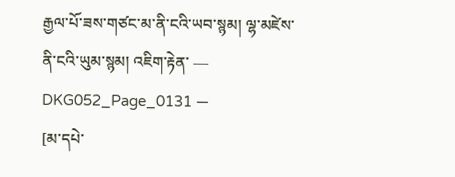རྒྱལ་པོ་ཟས་གཙང་མ་ནི་ངའི་ཡབ་སྙམ། ལྷ་མཛེས་ནི་ངའི་ཡུམ་སྙམ། འཇིག་རྟེན་ ― DKG052_Page_0131 ―
[མ་དཔེ་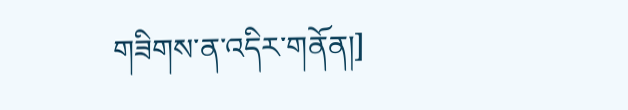གཟིགས་ན་འདིར་གནོན།]